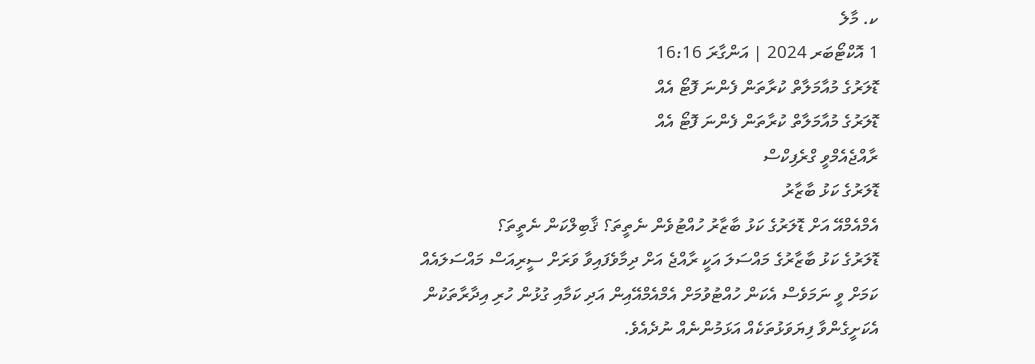ކ. މާލެ
1 އޮކްޓޯބަރ 2024 | އަންގާރަ 16:16
ޑޮލަރުގެ މުއާމަލާތް ކުރާތަން ފެންނަ ފޮޓޯ އެއް
ޑޮލަރުގެ މުއާމަލާތް ކުރާތަން ފެންނަ ފޮޓޯ އެއް
ރާއްޖެއެމްވީ ގްރެފިކްސް
ޑޮލަރުގެ ކަޅު ބާޒާރު
އެމްއެމްއޭ އަށް ޑޮލަރުގެ ކަޅު ބާޒާރު ހުއްޓުވެން ނެތީތަ؟ ޤާބިލްކަން ނެތީތަ؟
ޑޮލަރުގެ ކަޅު ބާޒާރުގެ މައްސަލަ އަކީ ރާއްޖެ އަށް ދިމާވެފައިވާ ވަރަށް ސީރިއަސް މައްސަލައެއް ކަމަށް ވީ ނަމަވެސް އެކަން ހުއްޓުވުމަށް އެމްއެމްއޭއިން އަދި ކަމާއި ގުޅުން ހުރި އިދާރާތަކުން އެކަށީގެންވާ ފިޔަވަޅުތަކެއް އަޅަމުންނެއް ނުދެއެވެ.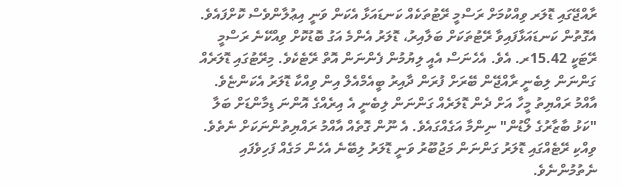ރާއްޖޭގައި ޑޮލަރ ވިއްކުމަށް ރަސްމީ ރޭޓުތަކެއް ކަނޑައަޅާ އެކަން ވަނީ އިޢުލާންވެސް ކޮށްފައެވެ. އެގޮތުން ކަނޑައަޅާފައިވާ ރޭޓުތަކަށް ބަލާއިރު، ޑޮލަރު އެންމެ އަގު ބޮޑުކޮށް ވިއްކޭނެ ރަސްމީ ރޭޓަކީ 15.42ރ. އެވެ. އެހެނަސް އެއީ ލިޔުމުން ފެންނަން އޮތް ރޭޓެކެވެ. މިރޭޓުގައި ޑޮލަރެއް ގަންނަން ލިބެނީ ރާއްޖޭން ބޭރަށް ފުރަން ދާއިރު ބީއެމްއެލް އިން ވިއްކާ ޑޮލަރު އެކަންޏެވެ. އާއްމު ރައްޔިތު މީހާ އަށް ދެން ޑޮލަރެއް ގަންނަން ލިބެނީ އެ އިރެއްގެ އޮންނަ ޑިމާންޑަށް ބަލާ "ކަޅު ބާޒާރުގެ ލޯޑުން" ނިންމާ އަގެއްގައެވެ. އެ ނޫން ގޮތެއް އާއްމު ރައްޔިތުންނަކަށް ނެތެވެ. ވިއްކި ރޭޓެއްގައި ޑޮލަރު ގަންނަން މަޖުބޫރު ވަނީ ޑޮލަރު ލިބޭނެ އެހެން މަގެއް ފަހިވެފައި ނެތުމުންނެވެ.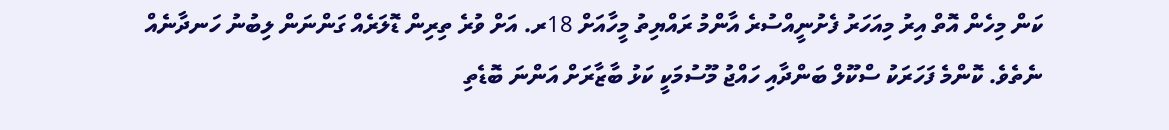ކަން މިހެން އޮތް އިރު މިއަހަރު ފެށުނީއްސުރެ އާންމު ރައްޔިތު މީހާއަށް 18ރ. އަށް ވުރެ ތިރިން ޑޮލަރެއް ގަންނަން ލިބުނު ހަނދާނެއް ނެތެވެ. ކޮންމެ ފަހަރަކު ސްކޫލް ބަންދާއި ހައްޖު މޫސުމަކީ ކަޅު ބާޒާރަށް އަންނަ ބޮޑެތި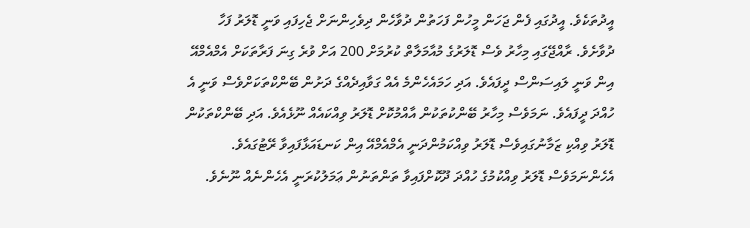އީދުތަކެވެ. އީދުގައި ފެން ޖަހަން މީހުން ފަހަތުން ދުވާހެން ދިވެހިންނަށް ޖެހިފައި ވަނީ ޑޮލަރު ފަހާ ދުވާށެވެ. ރާއްޖޭގައި މިހާރު ވެސް ޑޮލަރުގެ މުއާމަލާތް ކުރުމަށް 200 އަށް ވުރެ ގިނަ ފަރާތަކަށް އެމްއެމްއޭ އިން ވަނީ ލައިސަންސް ދީފައެވެ. އަދި ހަމައެހެންމެ އެއް ގަވާއިދެއްގެ ދަށުން ބޭންކްތަކަށްވެސް ވަނީ އެ ހުއްދަ ދީފައެވެ. ނަމަވެސް މިހާރު ބޭންކުތަކުން އާއްމުކޮށް ޑޮލަރު ވިއްކައެއް ނޫޅެއެވެ. އަދި ބޭންކްތަކުން ޑޮލަރު ވިއްކި ޒަމާނުގައިވެސް ޑޮލަރު ވިއްކަމުންދަނީ އެމްއެމްއޭ އިން ކަނޑައަޅާފައިވާ ރޭޓުގައެވެ.
އެހެންނަމަވެސް ޑޮލަރު ވިއްކުމުގެ ހުއްދަ ދޫކޮށްފައިވާ ތަންތަނުން ޢަމަލުކުރަނީ އެހެންނެއް ނޫނެވެ.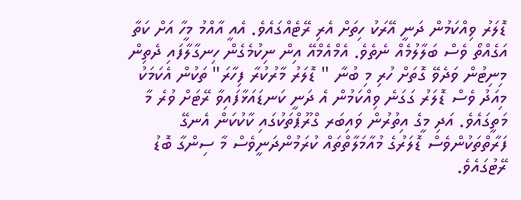ޑޮލަރު ވިއްކަމުން ދަނީ އޭރަކު ހިތަށް އެރި ރޭޓެއްގައެވެ. އެއީ އާއްމު މީހާ އަށް ކަތާ އަގެއްތޯ ވެސް ބަލާލުމެއް ނެތެވެ. އެމްއެމްއޭ އިން ނިކުމެގެން ހިނގާލާފައި ދެތިން މިނިޓުން ވަދެވޭ ގޮތަށް ހުރި މި ބުނާ " ޑޮލަރު މާރުކުރާ ފިހާރަ" ތަކުން އެކަމަކު މިއަދު ވެސް ޑޮލަރު ގަގަނެ ވިއްކަމުން އެ ދަނީ ކަނޑައަޅާފައިވާ ރޭޓަށް ވުރެ މާ މަތީގައެވެ. އަދި މީގެ އިތުރުން ވައިބަރ ގްރޫޕްތަކުގައި ކާކުކަން އެނގޭ ފަރާތްތަކުންވެސް ޑޮލަރުގެ މުއާމަލާތްތައް ކުރަމުންދަނީވެސް މާ ސިންގާ ބޮޑު ރޭޓުގައެވެ.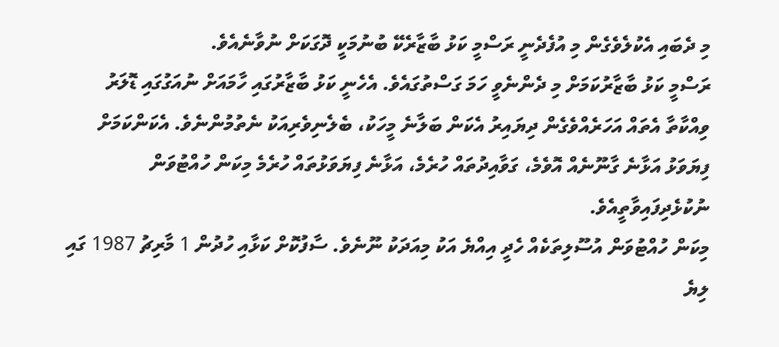މި ދެބައި އެކުލެވެގެން މި އުފެދެނީ ރަސްމީ ކަޅު ބާޒާރެކޭ ބުނުމަކީ ދޮގަކަށް ނުވާނެއެވެ.
ރަސްމީ ކަޅު ބާޒާރުކަމަށް މި ދެންނެވީ ހަމަ ގަސްތުގައެވެ. އެހެނީ ކަޅު ބާޒާރުގައި ހާމައަށް ނުއަގުގައި ޑޮލަރު ވިއްކާތާ އެތައް އަހަރެއްވެގެން ދިޔައިރު އެކަން ބަލާނެ މީހަކު، ބެލެނިވެރިއަކު ނެތުމުންނެވެ. އެކަންކަމަށް ފިޔަވަޅު އަޅާނެ ގާނޫނެއް އޮވެމެ، ގަވާއިދުތައް ހުރެމެ، އަޅާނެ ފިޔަވަޅުތައް ހުރެމެ މިކަން ހުއްޓުވަން ނުކުޅެދިފައިވާތީއެވެ.
މިކަން ހުއްޓުވަން އުސޫލިތަކެއް ހެދީ އިއްޔެ އަކު މިއަދަކު ނޫނެވެ. ސާފުކޮށް ކަޅާއި ހުދުން 1 މާރިޗު 1987 ގައި ލިޔެ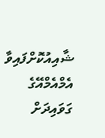ޝާއިއުކޮށްފައިވާ އެމްއެމްއޭގެ ގަވައިދަށް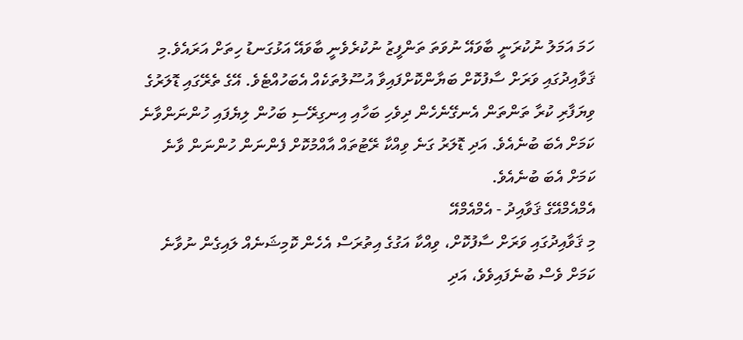ހަމަ އަމަލު ނުކުރަނީ ބާވައޭ ނުވަތަ ތަންފީޒު ނުކުރެވެނީ ބާވައޭ އަޅުގަނޑު ހިތަށް އަރައެވެ.މި ޤަވާއިދުގައި ވަރަށް ސާފުކޮށް ބަޔާންކޮށްފައިވާ އުސޫލުތަކެއް އެބަހުއްޓެވެ. އޭގެ ތެރޭގައި ޑޮލަރުގެ ވިޔަފާރި ކުރާ ތަންތަން އެނގޭނެހެން ދިވެހި ބަހާއި އިނގިރޭސި ބަހުން ލިޔެފައި ހުންނަންވާނެ ކަމަށް އެބަ ބުނެއެވެ. އަދި ޑޮލަރު ގަނެ ވިއްކާ ރޭޓުތައް އާއްމުކޮށް ފެންނަން ހުންނަން ވާނެ ކަމަށް އެބަ ބުނެއެވެ.
އެމްއެމްއޭގެ ޤަވާއިދު - އެމްއެމްއޭ
މި ޤަވާއިދުގައި ވަރަށް ސާފުކޮށް، ވިއްކާ އަގުގެ އިތުރަސް އެހެން ކޮމިޝަނެއް ލައިގެން ނުވާނެ ކަމަށް ވެސް ބުނެފައިވެވެ، އަދި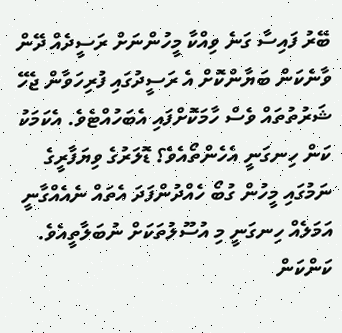ބޭރު ފައިސާ ގަނެ ވިއްކާ މީހުންނަށް ރަސީދެއް ދޭން ވާނެކަން ބަޔާންކޮށް އެ ރަސީދުގައި ފުރިހަވާން ޖެހޭ ޝަރުތުތައް ވެސް ހާމަކޮށްފައި އެބަހުއްޓެވެ. އެކަމަކު ކަން ހިނގަނީ އެހެންތޯއެވެ؟ ޑޮލަރުގެ ވިޔަފާރީގެ ނަމުގައި މީހުން ގުބޯ ހެއްދުންފަދަ އެތައް ނެއެއްގާނީ އަމަލެއް ހިނގަނީ މި އުސޫލުތަކަށް ނުބަލާތީއެވެ. ކަންކަން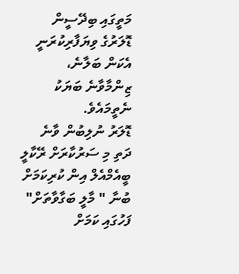މަތީގައި ބިދޭސީން ޑޮލަރުގެ ވިޔަފާރިކުރަނީ އެކަން ބަލާނެ، ޒިންމާވާނެ ބަޔަކު ނެތީމައެވެ.
ޑޮލަރު ނުލިބުން ވާނެ ދަތި މި ސަރުކާރަށް ރޭކާލީ ބީއެމްއެލް އިން ކުރިކަމަށް ބުނާ " މާލީ ބަގާވާތަށް" ފަހުގައި ކަމަށް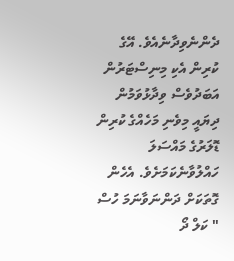ދެންނެވިދާނެއެވެ. އޭގެ ކުރިން އެކި މިނިސްޓަރުން އަބަދުވެސް ވިދާޅުވަމުން ދިޔައީ މިވެނި މަހެއްގެ ކުރިން ޑޮލަރުގެ މައްސަލަ ހައްލުވާނެކަމަށެވެ. އެހެން ގޮތަކަށް ދަންނަވާނަމަ ހުސް " ކަލް ދޯ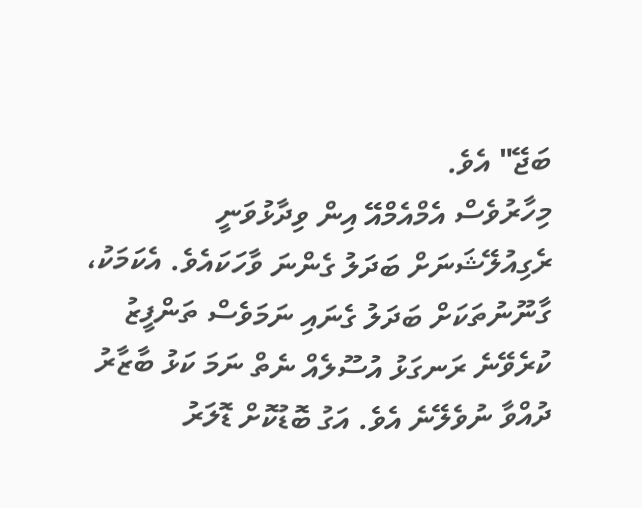ބަޖޭ" އެވެ.
މިހާރުވެސް އެމްއެމްއޭ އިން ވިދާޅުވަނީ ރެގިއުލޭޝަނަށް ބަދަލު ގެންނަ ވާހަކައެވެ. އެކަމަކު، ގާނޫނުތަކަށް ބަދަލު ގެނައި ނަމަވެސް ތަންފީޒު ކުރެވޭނެ ރަނގަޅު އުސޫލެއް ނެތް ނަމަ ކަޅު ބާޒާރު ދުއްވާ ނުވެލޭނެ އެވެ. އަގު ބޮޑުކޮށް ޑޮލަރު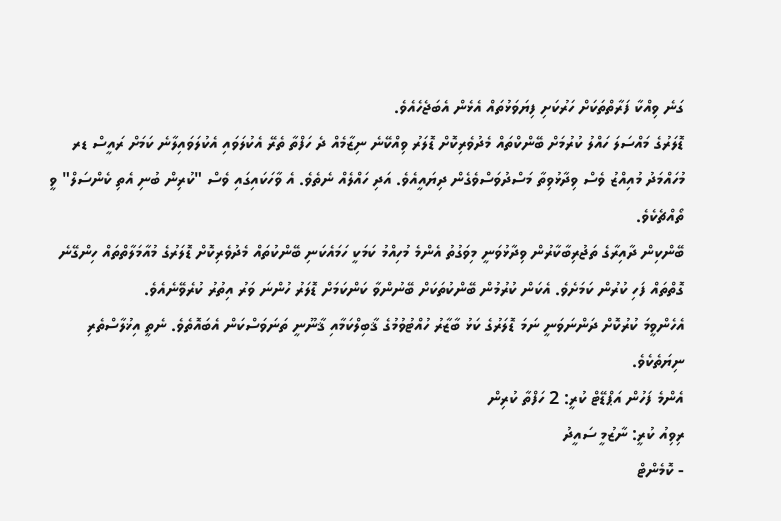ގަނެ ވިއްކާ ފަރާތްތަކަށް ހަރުކަށި ފިޔަވަޅުތައް އެޅެން އެބަޖެހެއެވެ.
ޑޮލަރުގެ މައްސަލަ ހައްލު ކުރުމަށް ބޭންކްތައް މެދުވެރިކޮށް ޑޮލަރު ވިއްކޭނެ ނިޒާމެއް ދެ ހަފްތާ ތެރޭ އެކުލަވައި އެކުލަވައިލާނެ ކަމަށް ރައީސް ޑރ މުހައްމަދު މުއިއްޒު ވެސް ވިދާޅުވިތާ މަސްދުވަސްވެގެން ދިޔައީއެވެ. އަދި ހައްލެއް ނެތެވެ. އެ ވާހަކައިގައި ވެސް "ކުރިން ބުނި އެތި ކެންސަލް" ވީ ތޯއްޗެކެވެ.
ބޭންކިން ދާއިރާގެ ތަޖުރިބާކާރުން ވިދާޅުވަނީ މިވަގުތު އެންމެ މުހިއްމު ކަމަކީ ހަމައެކަނި ބޭންކުތައް މެދުވެރިކޮށް ޑޮލަރުގެ މުއާމަލާތްތައް ހިންގޭނެ ގޮތްތައް ފަހި ކުރުން ކަމަށެވެ. އެކަން ކުރުމުން ބޭންކުތަކަށް ބޭނުންވާ ކަންކަމަށް ޑޮލަރު ހުންނަ ވަރު އިތުރު ކުރެވޭނެއެވެ.
އެހެންވީމަ ކުރުކޮށް ދަންނަވަނީ ނަމަ ޑޮލަރުގެ ކަޅު ބާޒާރު ހުއްޓުވުމުގެ ޤާބިލްކަމާއި ޤާނޫނީ ތަނަވަސްކަން އެބައޮތެވެ. ނެތީ އިޚުލާސްތެރި ނިޔަތެކެވެ.
އެންމެ ފަހުން އަޕްޑޭޓް ކުރީ: 2 ހަފްތާ ކުރިން
ރިވިއު ކުރީ: ނާޒުމީ ސައީދު
- ކޮމެންޓް